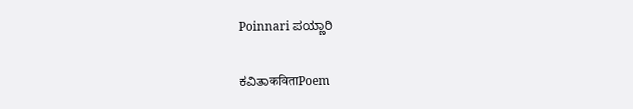Poinnari ಪಯ್ಣಾರಿ

ಕವಿತಾकविताPoem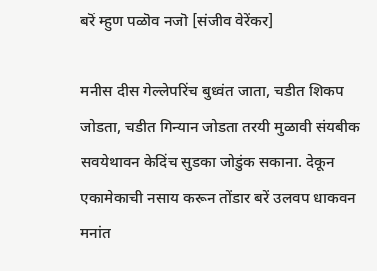बरॆं म्हुण पळॊव नजॊ [संजीव वेरेंकर]

मनीस दीस गेल्लेपरिंच बुध्वंत जाता, चडीत शिकप जोडता, चडीत गिन्यान जोडता तर‌यी मुळावी संयबीक सवयेथावन केदिंच सुडका जोडुंक सकाना. देकून एकामेकाची नसाय करून तोंडार बरें उलवप धाकवन मनांत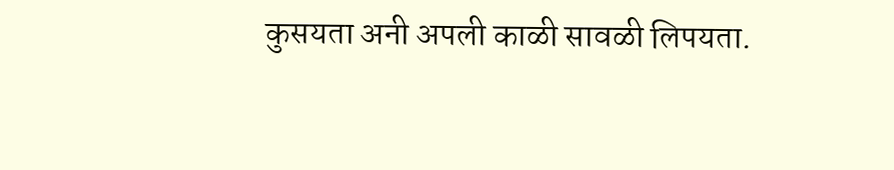कुसयता अनी अपली काळी सावळी लिपयता.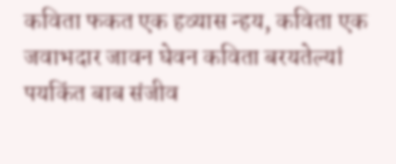कविता फकत एक हव्यास न्हय, कविता एक जवाभदार जावन घेवन कविता बरयतेल्यां पयकिंत बाब संजीव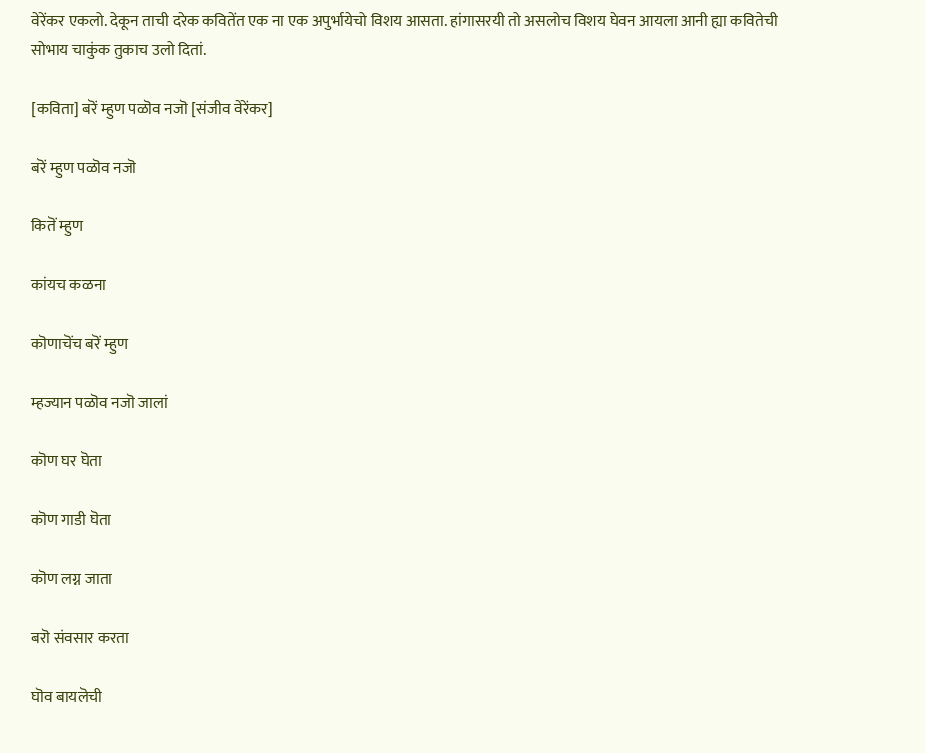वेरेंकर एकलो. देकून ताची दरेक कवितेंत एक ना एक अपुर्भायेचो विशय आसता. हांगासर‌यी तो असलोच विशय घेवन आयला आनी ह्या कवितेची सोभाय चाकुंक तुकाच उलो दितां.

[कविता] बरॆं म्हुण पळॊव नजॊ [संजीव वेरेंकर]

बरॆं म्हुण पळॊव नजॊ

कितॆं म्हुण

कांयच कळना

कॊणाचॆंच बरॆं म्हुण

म्हज्यान पळॊव नजॊ जालां

कॊण घर घॆता

कॊण गाडी घॆता

कॊण लग्न जाता

बरॊ संवसार करता

घॊव बायलॆची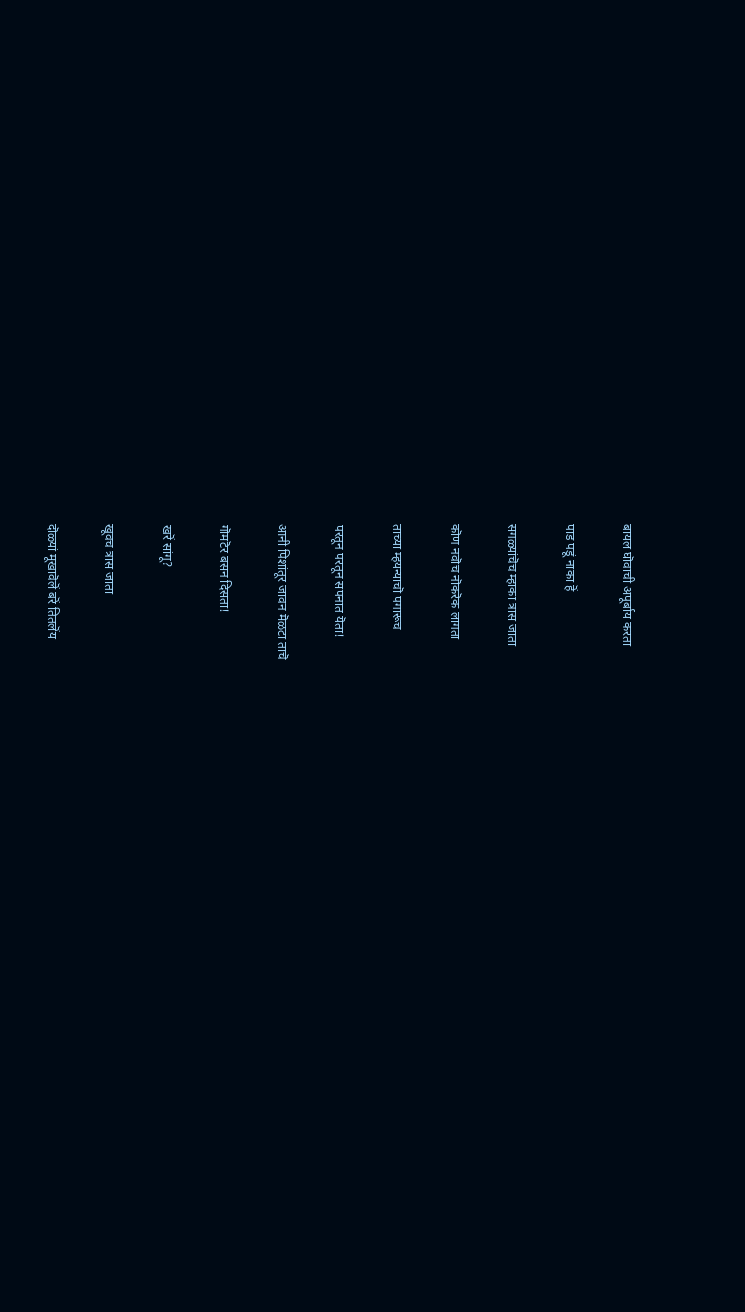बायल घॊवाची अपूर्बाय करता

पाड पडूं नाका हॆं

सगळ्यांचॆच म्हाका त्रास जाता

कॊण नवॊच नॊकरॆक लागता

ताच्या म्हयन्याचॊ पगारूच

परतून परतून सपनात यॆता!

आनी पिशांतूर जावन मॆळटा ताचॆ

गॊमटॆर बसन दिसता!

खरॆं सांगू?

खूवच त्रास जाता

दॊळ्यां मूखावॆलॆं बरॆं तितलॆंय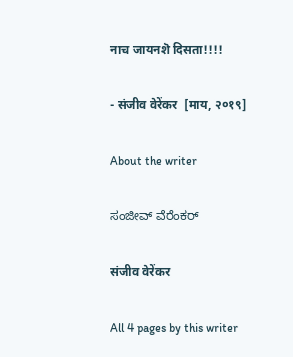नाच जायनशॆ दिसता!!!!

- संजीव वेरेंकर  [माय, २०१९]

About the writer

ಸಂಜೀವ್ ವೆರೆಂಕರ್

संजीव वेरेंकर

All 4 pages by this writer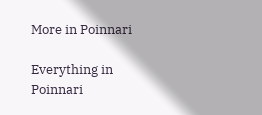More in Poinnari

Everything in Poinnari